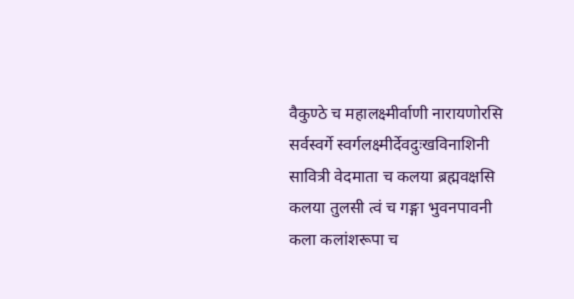वैकुण्ठे च महालक्ष्मीर्वाणी नारायणोरसि
सर्वस्वर्गे स्वर्गलक्ष्मीर्देवदुःखविनाशिनी
सावित्री वेदमाता च कलया ब्रह्मवक्षसि
कलया तुलसी त्वं च गङ्गा भुवनपावनी
कला कलांशरूपा च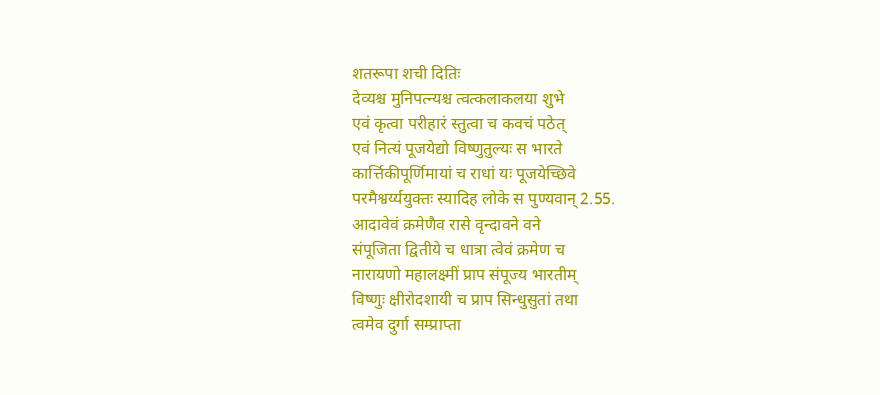शतरूपा शची दितिः
देव्यश्च मुनिपत्न्यश्च त्वत्कलाकलया शुभे
एवं कृत्वा परीहारं स्तुत्वा च कवचं पठेत्
एवं नित्यं पूजयेद्यो विष्णुतुल्यः स भारते
कार्त्तिकीपूर्णिमायां च राधां यः पूजयेच्छिवे
परमैश्वर्य्ययुक्तः स्यादिह लोके स पुण्यवान् 2.55.
आदावेवं क्रमेणैव रासे वृन्दावने वने
संपूजिता द्वितीये च धात्रा त्वेवं क्रमेण च
नारायणो महालक्ष्मीं प्राप संपूज्य भारतीम्
विष्णुः क्षीरोदशायी च प्राप सिन्धुसुतां तथा
त्वमेव दुर्गा सम्प्राप्ता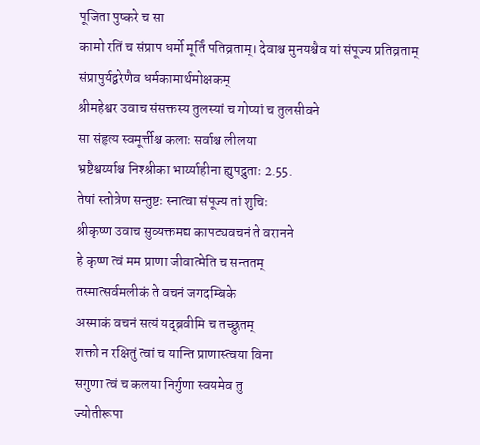पूजिता पुष्करे च सा
कामो रतिं च संप्राप धर्मो मूर्तिं पतिव्रताम्। देवाश्च मुनयश्चैव यां संपूज्य प्रतिव्रताम्
संप्रापुर्यद्वरेणैव धर्मकामार्थमोक्षकम्
श्रीमहेश्वर उवाच संसक्तस्य तुलस्यां च गोप्यां च तुलसीवने
सा संहृत्य स्वमूर्त्तीश्च कलाः सर्वाश्च लीलया
भ्रष्टैश्वर्य्याश्च निश्श्रीका भार्य्याहीना ह्युपद्रुताः 2.55.
तेषां स्तोत्रेण सन्तुष्टः स्नात्वा संपूज्य तां शुचिः
श्रीकृष्ण उवाच सुव्यक्तमद्य कापट्यवचनं ते वरानने
हे कृष्ण त्वं मम प्राणा जीवात्मेति च सन्ततम्
तस्मात्सर्वमलीकं ते वचनं जगदम्बिके
अस्माकं वचनं सत्यं यद्ब्रवीमि च तच्छ्रुतम्
शक्तो न रक्षितुं त्वां च यान्ति प्राणास्त्वया विना
सगुणा त्वं च कलया निर्गुणा स्वयमेव तु
ज्योतीरूपा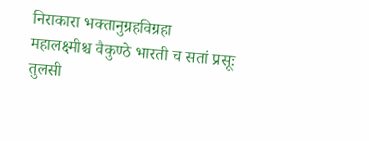निराकारा भक्तानुग्रहविग्रहा
महालक्ष्मीश्च वैकुण्ठे भारती च सतां प्रसूः
तुलसी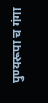पुण्यरूपा च गंगा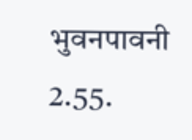भुवनपावनी 2.55.